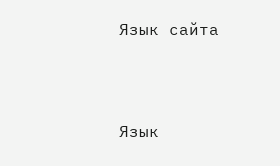Язык сайта



Язык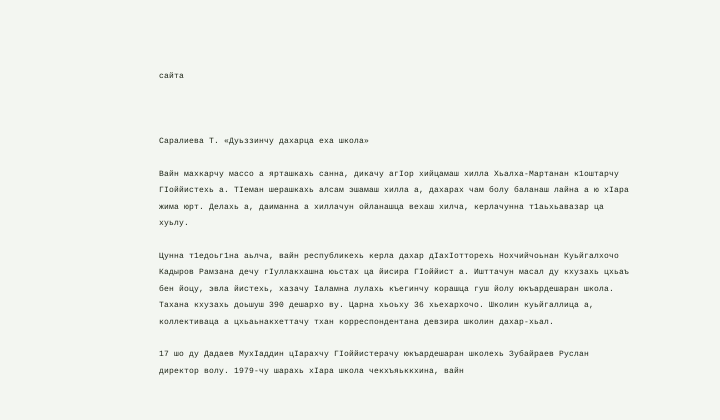сайта



Саралиева Т. «Дуьззинчу дахарца еха школа»

Вайн махкарчу массо а ярташкахь санна, дикачу агIор хийцамаш хилла Хьалха-Мартанан к1оштарчу ГIоййистехь а. ТIеман шерашкахь алсам эшамаш хилла а, дахарах чам болу баланаш лайна а ю хIара жима юрт. Делахь а, даиманна а хиллачун ойланашца вехаш хилча, керлачунна т1аьхьавазар ца хуьлу.

Цунна т1едоьг1на аьлча, вайн республикехь керла дахар дIахIотторехь Нохчийчоьнан Куьйгалхочо Кадыров Рамзана дечу гIуллакхашна юьстах ца йисира ГIоййист а. Ишттачун масал ду кхузахь цхьаъ бен йоцу, эвла йистехь, хазачу Iаламна лулахь къегинчу корашца гуш йолу юкъардешаран школа. Тахана кхузахь доьшуш 390 дешархо ву. Царна хьоьху 36 хьехархочо. Школин куьйгаллица а, коллективаца а цхьаьнакхеттачу тхан корреспондентана девзира школин дахар-хьал.

17 шо ду Дадаев МухIаддин цIарахчу ГIоййистерачу юкъардешаран школехь Зубайраев Руслан директор волу. 1979-чу шарахь хIара школа чекхъяьккхина, вайн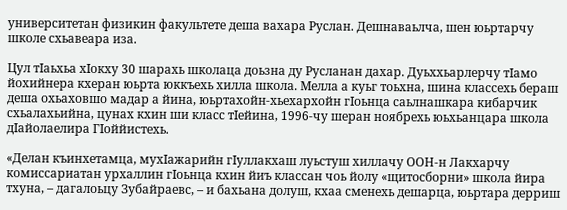университетан физикин факультете деша вахара Руслан. Дешнаваьлча, шен юьртарчу школе схьавеара иза.

Цул тIаьхьа хIокху 30 шарахь школаца доьзна ду Русланан дахар. Дуьххьарлерчу тIамо йохийнера кхеран юьрта юккъехь хилла школа. Мелла а куьг тоьхна, шина классехь бераш деша охьаховшо мадар а йина, юьртахойн-хьехархойн гIоьнца саьлнашкара кибарчик схьалахьийна, цунах кхин ши класс тIейина, 1996-чу шеран ноябрехь юьхьанцара школа дIайолаелира ГIоййистехь.

«Делан къинхетамца, мухIажарийн гIуллакхаш луьстуш хиллачу ООН-н Лакхарчу комиссариатан урхаллин гIоьнца кхин йиъ классан чоь йолу «щитосборни» школа йира тхуна, – дагалоьцу Зубайраевс, – и бахьана долуш, кхаа сменехь дешарца, юьртара дерриш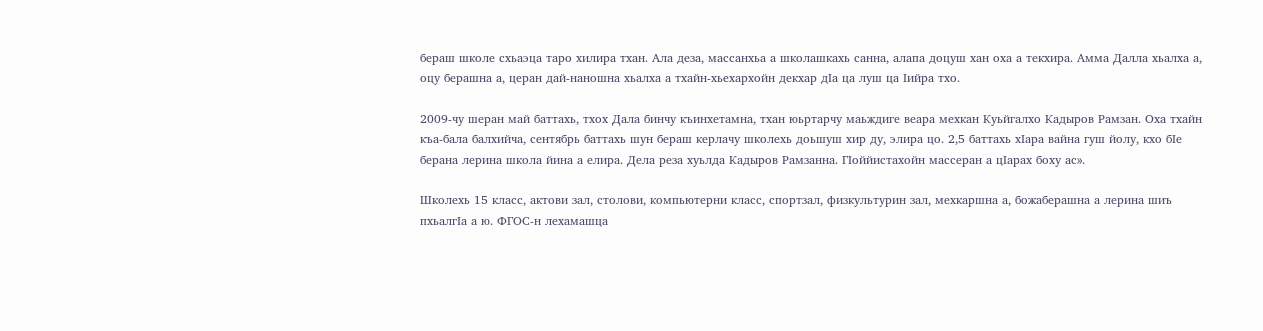бераш школе схьаэца таро хилира тхан. Ала деза, массанхьа а школашкахь санна, алапа доцуш хан оха а текхира. Амма Далла хьалха а, оцу берашна а, церан дай-наношна хьалха а тхайн-хьехархойн декхар дIа ца луш ца Iийра тхо.

2009-чу шеран май баттахь, тхох Дала бинчу къинхетамна, тхан юьртарчу маьждиге веара мехкан Куьйгалхо Кадыров Рамзан. Оха тхайн къа-бала балхийча, сентябрь баттахь шун бераш керлачу школехь доьшуш хир ду, элира цо. 2,5 баттахь хIара вайна гуш йолу, кхо бIе берана лерина школа йина а елира. Дела реза хуьлда Кадыров Рамзанна. ГIоййистахойн массеран а цIарах боху ас».

Школехь 15 класс, актови зал, столови, компьютерни класс, спортзал, физкультурин зал, мехкаршна а, божаберашна а лерина шиъ пхьалгIа а ю. ФГОС-н лехамашца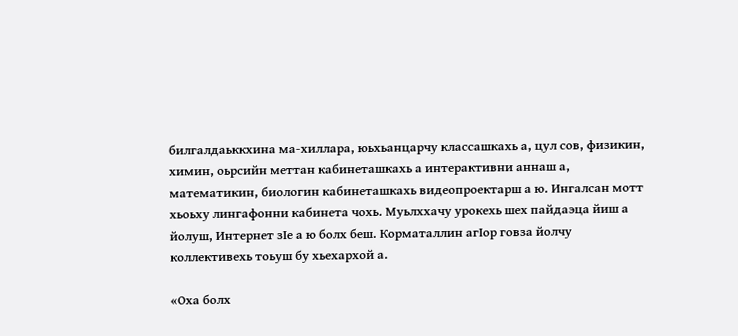билгалдаьккхина ма-хиллара, юьхьанцарчу классашкахь а, цул сов, физикин, химин, оьрсийн меттан кабинеташкахь а интерактивни аннаш а, математикин, биологин кабинеташкахь видеопроектарш а ю. Ингалсан мотт хьоьху лингафонни кабинета чохь. Муьлххачу урокехь шех пайдаэца йиш а йолуш, Интернет зIе а ю болх беш. Корматаллин агIор говза йолчу коллективехь тоьуш бу хьехархой а.

«Оха болх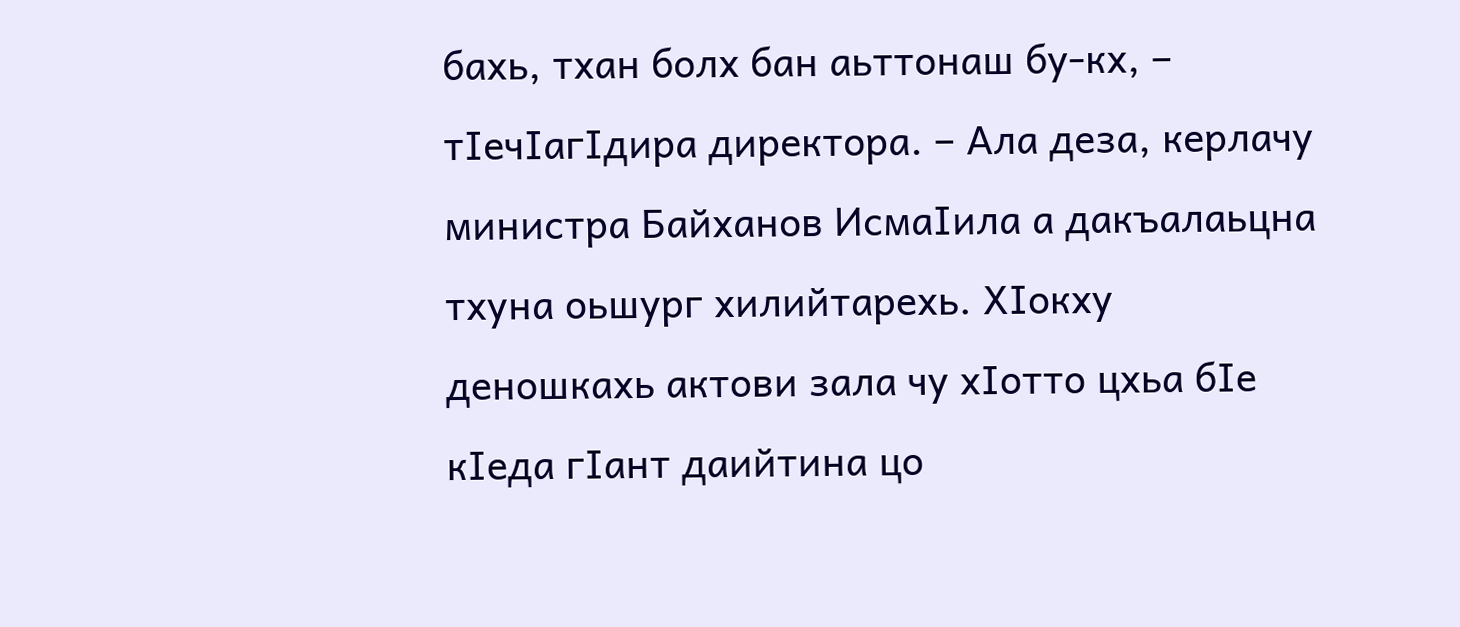бахь, тхан болх бан аьттонаш бу-кх, – тIечIагIдира директора. – Ала деза, керлачу министра Байханов ИсмаIила а дакъалаьцна тхуна оьшург хилийтарехь. ХIокху деношкахь актови зала чу хIотто цхьа бIе кIеда гIант даийтина цо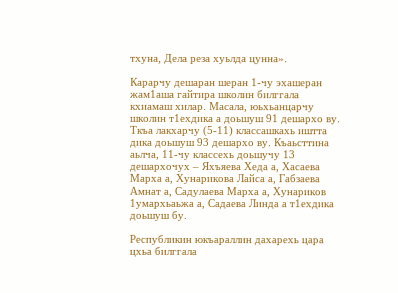тхуна, Дела реза хуьлда цунна».

Карарчу дешаран шеран 1-чу эхашеран жам1аша гайтира школин билггала кхиамаш хилар. Масала, юьхьанцарчу школин т1ехдика а доьшуш 91 дешархо ву. Ткъа лакхарчу (5-11) классашкахь иштта дика доьшуш 93 дешархо ву. Къаьсттина аьлча, 11-чу классехь доьшучу 13 дешархочух – Яхъяева Хеда а, Хасаева Марха а, Хунарикова Лайса а, Габзаева Амнат а, Садулаева Марха а, Хунариков 1умархьаьжа а, Садаева Линда а т1ехдика доьшуш бу.

Республикин юкъараллин дахарехь цара цхьа билггала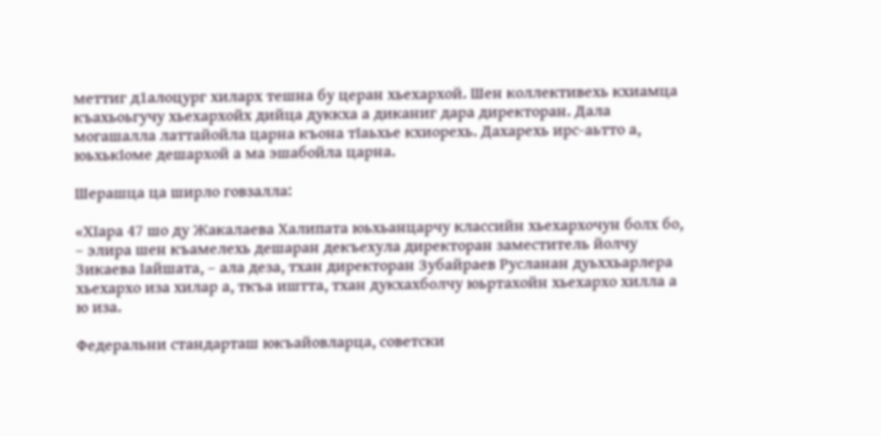меттиг д1алоцург хиларх тешна бу церан хьехархой. Шен коллективехь кхиамца къахьоьгучу хьехархойх дийца дуккха а диканиг дара директоран. Дала могашалла латтайойла царна къона тIаьхье кхиорехь. Дахарехь ирс-аьтто а, юьхькIоме дешархой а ма эшабойла царна.

Шерашца ца ширло говзалла:

«ХIара 47 шо ду Жакалаева Халипата юьхьанцарчу классийн хьехархочун болх бо, – элира шен къамелехь дешаран декъехула директоран заместитель йолчу Зикаева Iайшата, – ала деза, тхан директоран Зубайраев Русланан дуьххьарлера хьехархо иза хилар а, ткъа иштта, тхан дукхахболчу юьртахойн хьехархо хилла а ю иза.

Федеральни стандарташ юкъайовларца, советски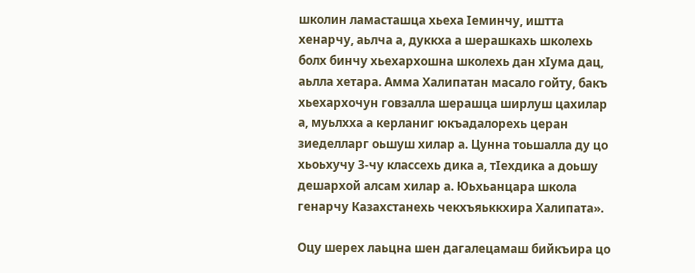школин ламасташца хьеха Iеминчу, иштта хенарчу, аьлча а, дуккха а шерашкахь школехь болх бинчу хьехархошна школехь дан хIума дац, аьлла хетара. Амма Халипатан масало гойту, бакъ хьехархочун говзалла шерашца ширлуш цахилар а, муьлхха а керланиг юкъадалорехь церан зиеделларг оьшуш хилар а. Цунна тоьшалла ду цо хьоьхучу 3-чу классехь дика а, тIехдика а доьшу дешархой алсам хилар а. Юьхьанцара школа генарчу Казахстанехь чекхъяьккхира Халипата».

Оцу шерех лаьцна шен дагалецамаш бийкъира цо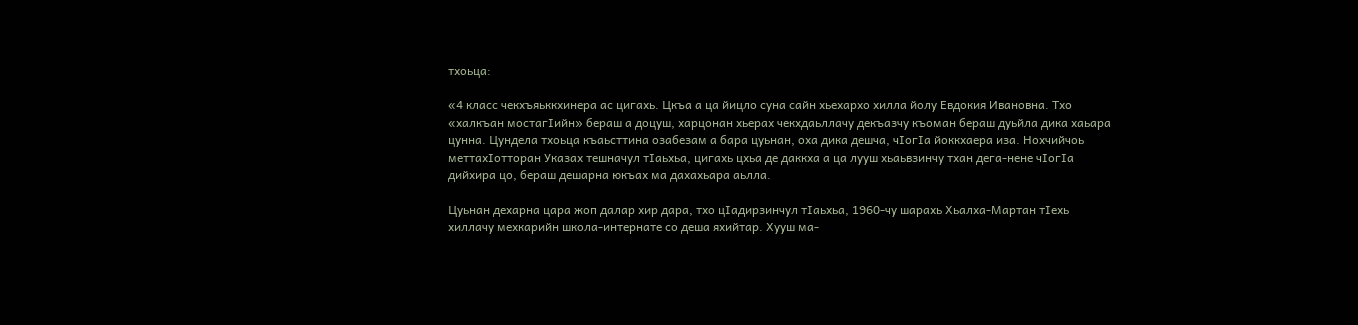тхоьца:

«4 класс чекхъяьккхинера ас цигахь. Цкъа а ца йицло суна сайн хьехархо хилла йолу Евдокия Ивановна. Тхо «халкъан мостагIийн» бераш а доцуш, харцонан хьерах чекхдаьллачу декъазчу къоман бераш дуьйла дика хаьара цунна. Цундела тхоьца къаьсттина озабезам а бара цуьнан, оха дика дешча, чIогIа йоккхаера иза. Нохчийчоь меттахIотторан Указах тешначул тIаьхьа, цигахь цхьа де даккха а ца лууш хьаьвзинчу тхан дега-нене чIогIа дийхира цо, бераш дешарна юкъах ма дахахьара аьлла.

Цуьнан дехарна цара жоп далар хир дара, тхо цIадирзинчул тIаьхьа, 1960-чу шарахь Хьалха-Мартан тIехь хиллачу мехкарийн школа-интернате со деша яхийтар. Хууш ма-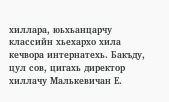хиллара, юьхьанцарчу классийн хьехархо хила кечвора интернатехь. Бакъду, цул сов, цигахь директор хиллачу Малькевичан Е.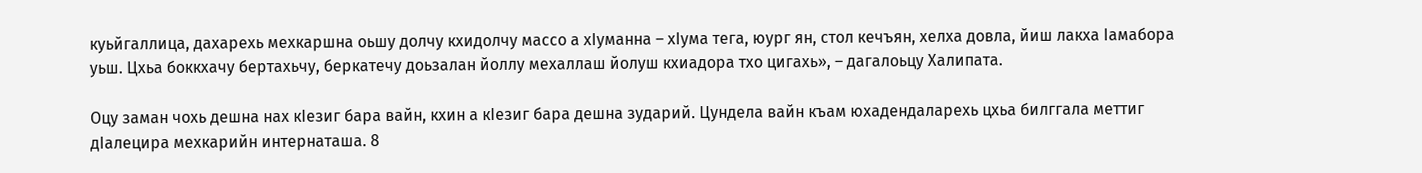куьйгаллица, дахарехь мехкаршна оьшу долчу кхидолчу массо а хIуманна – хIума тега, юург ян, стол кечъян, хелха довла, йиш лакха Iамабора уьш. Цхьа боккхачу бертахьчу, беркатечу доьзалан йоллу мехаллаш йолуш кхиадора тхо цигахь», – дагалоьцу Халипата.

Оцу заман чохь дешна нах кIезиг бара вайн, кхин а кIезиг бара дешна зударий. Цундела вайн къам юхадендаларехь цхьа билггала меттиг дIалецира мехкарийн интернаташа. 8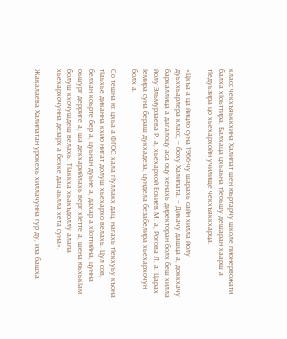класс чекхъяьккхина Халипат шен юьртарчу школе пионервожати балха хIоьттира. Балхаца цхьаьна тIеоьшу дешаран хаарш а тIедуьзира цо хьехархойн училище чекхъяккхарца.

«Цкъа а ца йицло суна 1966-чу шарахь сайн хилла йолу дуьххьарлера класс, – боху Халипата. – Дикачу дашца а, доккхачу баркаллица а дагалоцу аса оцу хенахь директоран болх беш хилла йолу Эльмурзаева Р. а, хьехархой Ескиев М. а, Рогова Л. а. Царах Iемира суна бераш дукхадеза, цундела безабелира хьехархочун болх а.

Со тешна ю: цхьа а ФГОС хала гIуллакх дац, нагахь тIекхуьу къона тIаьхье диканна кхио нигат долуш хьехархо велахь. Цул сов, белхан коьрте бер а, цуьнан дуьне а, дахар а хIоттийна, цунна оьшург дерриге а, ша декхарийлахь верг хIетте а, шена юьхькIам болуш кхочушдеш велахь. ТIаккха хьакъдоллу алапа хьехархочунна дезарх а бехке дац аьлла хета суна».

Жакалаева Халипатан урокехь хиллачунна гур ду, иза башха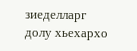зиеделларг долу хьехархо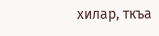хилар, ткъа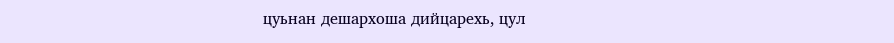цуьнан дешархоша дийцарехь, цул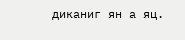диканиг ян а яц.